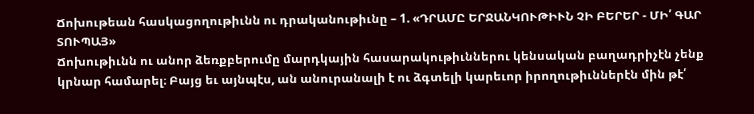Ճոխութեան հասկացողութիւնն ու դրականութիւնը – 1. «ԴՐԱՄԸ ԵՐՋԱՆԿՈՒԹԻՒՆ ՉԻ ԲԵՐԵՐ - ՄԻ՛ ԳԱՐ ՏՈՒՊԱՅ»
Ճոխութիւնն ու անոր ձեռքբերումը մարդկային հասարակութիւններու կենսական բաղադրիչէն չենք կրնար համարել։ Բայց եւ այնպէս, ան անուրանալի է ու ձգտելի կարեւոր իրողութիւններէն մին թէ՛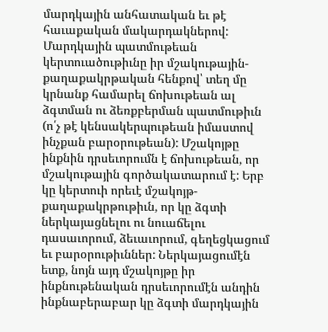մարդկային անհատական եւ թէ հաւաքական մակարդակներով: Մարդկային պատմութեան կերտուածութիւնը իր մշակութային-քաղաքակրթական հենքով՝ տեղ մը կրնանք համարել ճոխութեան ալ ձգտման ու ձեռքբերման պատմութիւն (ո՛չ թէ կենսակերպութեան իմաստով ինչքան բարօրութեան): Մշակոյթը ինքնին դրսեւորումն է ճոխութեան, որ մշակութային գործակատարում է: Երբ կը կերտուի որեւէ մշակոյթ-քաղաքակրթութիւն, որ կը ձգտի ներկայացնելու ու նուաճելու դասաւորում, ձեւաւորում, գեղեցկացում եւ բարօրութիւններ: Ներկայացումէն ետք, նոյն այդ մշակոյթը իր ինքնութենական դրսեւորումէն անդին ինքնաբերաբար կը ձգտի մարդկային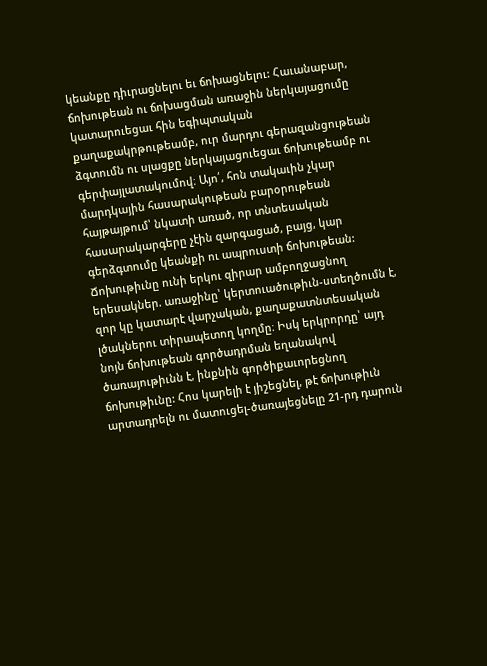կեանքը դիւրացնելու եւ ճոխացնելու: Հաւանաբար, ճոխութեան ու ճոխացման առաջին ներկայացումը կատարուեցաւ հին եգիպտական քաղաքակրթութեամբ, ուր մարդու գերազանցութեան ձգտումն ու սլացքը ներկայացուեցաւ ճոխութեամբ ու գերփայլատակումով։ Այո՛, հոն տակաւին չկար մարդկային հասարակութեան բարօրութեան հայթայթում՝ նկատի առած, որ տնտեսական հասարակարգերը չէին զարգացած, բայց, կար գերձգտումը կեանքի ու ապրուստի ճոխութեան:
Ճոխութիւնը ունի երկու զիրար ամբողջացնող երեսակներ. առաջինը՝ կերտուածութիւն-ստեղծումն է, զոր կը կատարէ վարչական, քաղաքատնտեսական լծակներու տիրապետող կողմը։ Իսկ երկրորդը՝ այդ նոյն ճոխութեան գործադրման եղանակով ծառայութիւնն է, ինքնին գործիքաւորեցնող ճոխութիւնը: Հոս կարելի է յիշեցնել, թէ ճոխութիւն արտադրելն ու մատուցել-ծառայեցնելը 21-րդ դարուն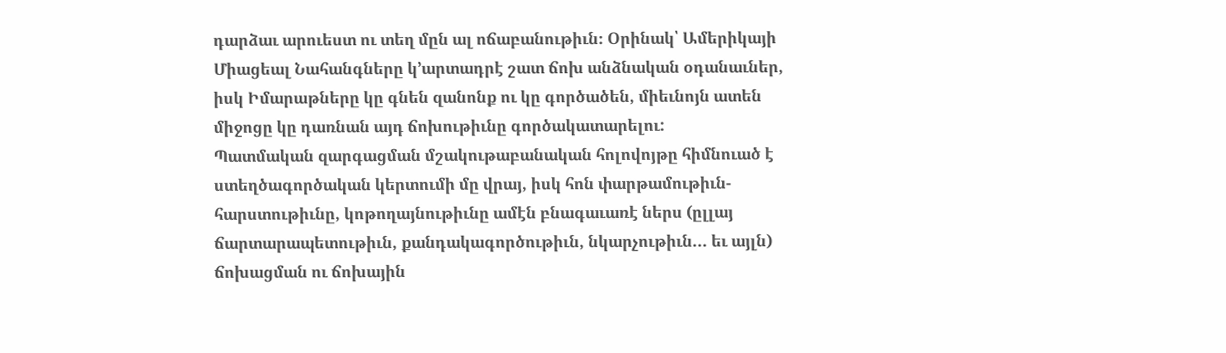դարձաւ արուեստ ու տեղ մըն ալ ոճաբանութիւն։ Օրինակ՝ Ամերիկայի Միացեալ Նահանգները կ՚արտադրէ շատ ճոխ անձնական օդանաւներ, իսկ Իմարաթները կը գնեն զանոնք ու կը գործածեն, միեւնոյն ատեն միջոցը կը դառնան այդ ճոխութիւնը գործակատարելու:
Պատմական զարգացման մշակութաբանական հոլովոյթը հիմնուած է ստեղծագործական կերտումի մը վրայ, իսկ հոն փարթամութիւն-հարստութիւնը, կոթողայնութիւնը ամէն բնագաւառէ ներս (ըլլայ ճարտարապետութիւն, քանդակագործութիւն, նկարչութիւն... եւ այլն) ճոխացման ու ճոխային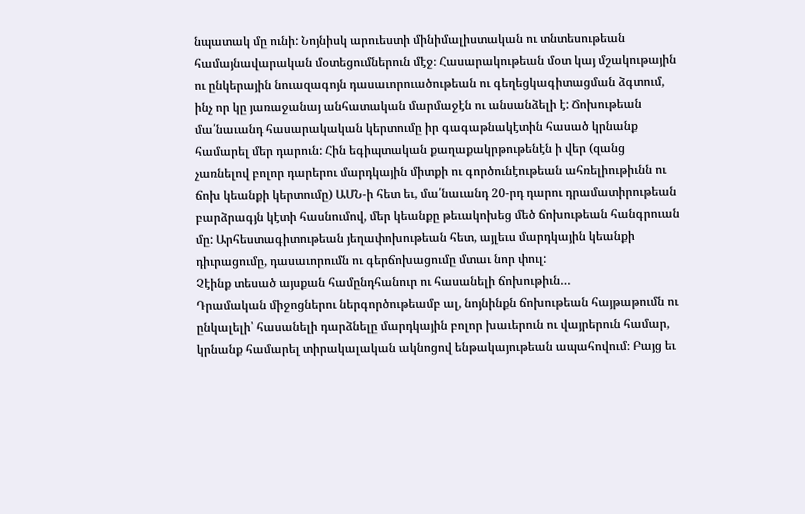նպատակ մը ունի: Նոյնիսկ արուեստի մինիմալիստական ու տնտեսութեան համայնավարական մօտեցումներուն մէջ։ Հասարակութեան մօտ կայ մշակութային ու ընկերային նուազագոյն դասաւորուածութեան ու գեղեցկագիտացման ձգտում, ինչ որ կը յառաջանայ անհատական մարմաջէն ու անսանձելի է: Ճոխութեան մա՛նաւանդ հասարակական կերտումը իր գագաթնակէտին հասած կրնանք համարել մեր դարուն: Հին եգիպտական քաղաքակրթութենէն ի վեր (զանց չառնելով բոլոր դարերու մարդկային միտքի ու գործունէութեան ահռելիութիւնն ու ճոխ կեանքի կերտումը) ԱՄՆ-ի հետ եւ, մա՛նաւանդ 20-րդ դարու դրամատիրութեան բարձրագյն կէտի հասնումով, մեր կեանքը թեւակոխեց մեծ ճոխութեան հանգրուան մը: Արհեստագիտութեան յեղափոխութեան հետ, այլեւս մարդկային կեանքի դիւրացումը, դասաւորումն ու գերճոխացումը մտաւ նոր փուլ:
Չէինք տեսած այսքան համընդհանուր ու հասանելի ճոխութիւն…
Դրամական միջոցներու ներգործութեամբ ալ, նոյնինքն ճոխութեան հայթաթումն ու ընկալելի՝ հասանելի դարձնելը մարդկային բոլոր խաւերուն ու վայրերուն համար, կրնանք համարել տիրակալական ակնոցով ենթակայութեան ապահովում։ Բայց եւ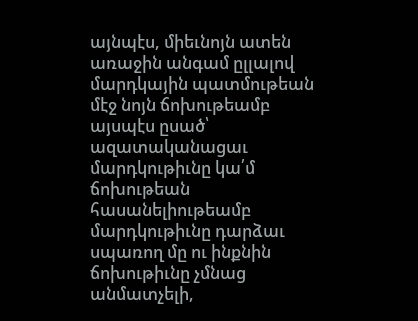այնպէս, միեւնոյն ատեն առաջին անգամ ըլլալով մարդկային պատմութեան մէջ նոյն ճոխութեամբ այսպէս ըսած՝ ազատականացաւ մարդկութիւնը կա՛մ ճոխութեան հասանելիութեամբ մարդկութիւնը դարձաւ սպառող մը ու ինքնին ճոխութիւնը չմնաց անմատչելի,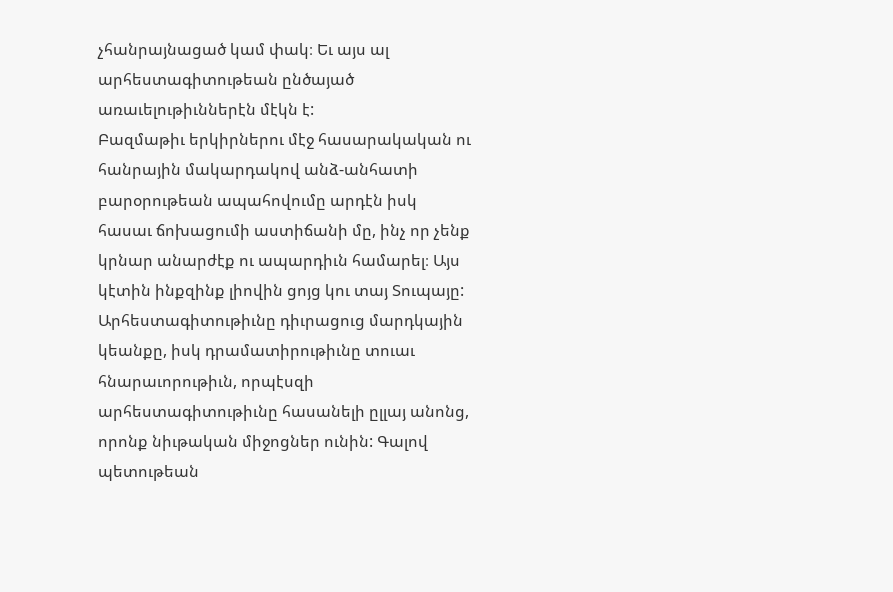չհանրայնացած կամ փակ։ Եւ այս ալ արհեստագիտութեան ընծայած առաւելութիւններէն մէկն է:
Բազմաթիւ երկիրներու մէջ հասարակական ու հանրային մակարդակով անձ-անհատի բարօրութեան ապահովումը արդէն իսկ հասաւ ճոխացումի աստիճանի մը, ինչ որ չենք կրնար անարժէք ու ապարդիւն համարել։ Այս կէտին ինքզինք լիովին ցոյց կու տայ Տուպայը:
Արհեստագիտութիւնը դիւրացուց մարդկային կեանքը, իսկ դրամատիրութիւնը տուաւ հնարաւորութիւն, որպէսզի արհեստագիտութիւնը հասանելի ըլլայ անոնց, որոնք նիւթական միջոցներ ունին: Գալով պետութեան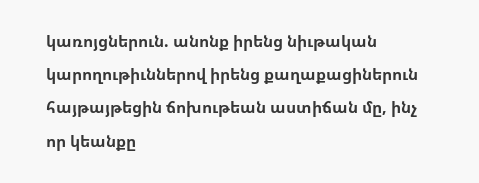կառոյցներուն. անոնք իրենց նիւթական կարողութիւններով իրենց քաղաքացիներուն հայթայթեցին ճոխութեան աստիճան մը, ինչ որ կեանքը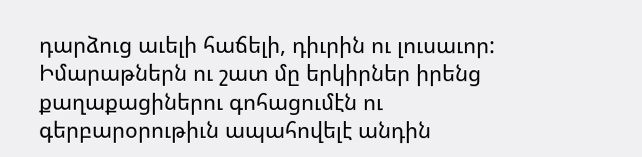դարձուց աւելի հաճելի, դիւրին ու լուսաւոր: Իմարաթներն ու շատ մը երկիրներ իրենց քաղաքացիներու գոհացումէն ու գերբարօրութիւն ապահովելէ անդին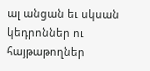ալ անցան եւ սկսան կեդրոններ ու հայթաթողներ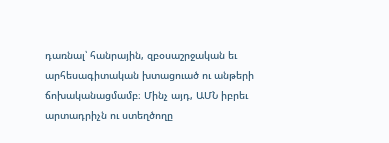դառնալ՝ հանրային, զբօսաշրջական եւ արհեսագիտական խտացուած ու անթերի ճոխականացմամբ։ Մինչ այդ, ԱՄՆ իբրեւ արտադրիչն ու ստեղծողը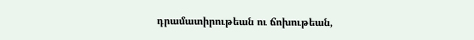դրամատիրութեան ու ճոխութեան,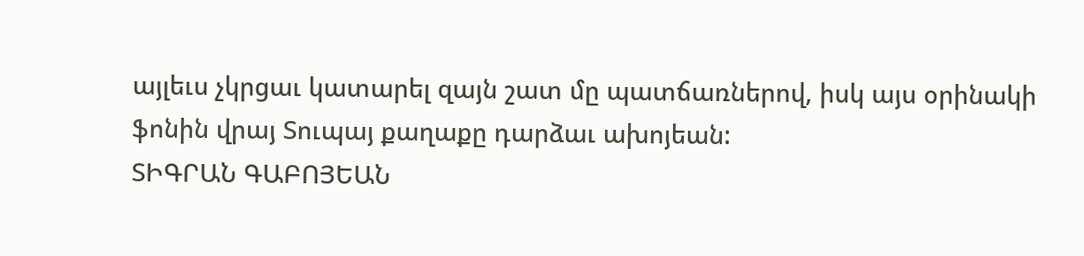այլեւս չկրցաւ կատարել զայն շատ մը պատճառներով, իսկ այս օրինակի ֆոնին վրայ Տուպայ քաղաքը դարձաւ ախոյեան:
ՏԻԳՐԱՆ ԳԱԲՈՅԵԱՆ